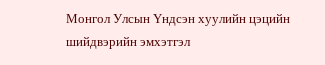Монгол Улсын Үндсэн хуулийн цэцийн шийдвэрийн эмхэтгэл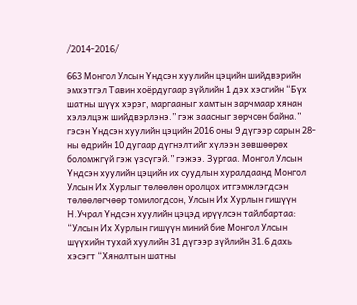/2014-2016/

663 Монгол Улсын Үндсэн хуулийн цэцийн шийдвэрийн эмхэтгэл Тавин хоёрдугаар зүйлийн 1 дэх хэсгийн “Бүх шатны шүүх хэрэг, маргааныг хамтын зарчмаар хянан хэлэлцэж шийдвэрлэнэ.” гэж заасныг зөрчсөн байна.” гэсэн Үндсэн хуулийн цэцийн 2016 оны 9 дүгээр сарын 28-ны өдрийн 10 дугаар дүгнэлтийг хүлээн зөвшөөрөх боломжгүй гэж үзсүгэй.” гэжээ. Зургаа. Монгол Улсын Үндсэн хуулийн цэцийн их суудлын хуралдаанд Монгол Улсын Их Хурлыг төлөөлөн оролцох итгэмжлэгдсэн төлөөлөгчөөр томилогдсон, Улсын Их Хурлын гишүүн Н.Учрал Үндсэн хуулийн цэцэд ирүүлсэн тайлбартаа: “Улсын Их Хурлын гишүүн миний бие Монгол Улсын шүүхийн тухай хуулийн 31 дүгээр зүйлийн 31.6 дахь хэсэгт “Хяналтын шатны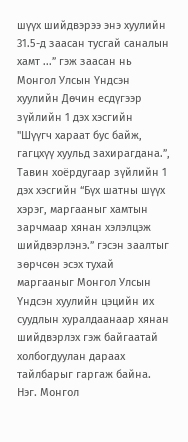шүүх шийдвэрээ энэ хуулийн 31.5-д заасан тусгай саналын хамт ...” гэж заасан нь Монгол Улсын Үндсэн хуулийн Дөчин есдүгээр зүйлийн 1 дэх хэсгийн "Шүүгч хараат бус байж, гагцхүү хуульд захирагдана.”, Тавин хоёрдугаар зүйлийн 1 дэх хэсгийн “Бүх шатны шүүх хэрэг, маргааныг хамтын зарчмаар хянан хэлэлцэж шийдвэрлэнэ.” гэсэн заалтыг зөрчсөн эсэх тухай маргааныг Монгол Улсын Үндсэн хуулийн цэцийн их суудлын хуралдаанаар хянан шийдвэрлэх гэж байгаатай холбогдуулан дараах тайлбарыг гаргаж байна. Нэг. Монгол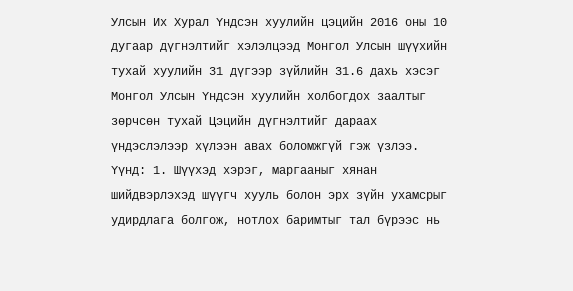Улсын Их Хурал Үндсэн хуулийн цэцийн 2016 оны 10 дугаар дүгнэлтийг хэлэлцээд Монгол Улсын шүүхийн тухай хуулийн 31 дүгээр зүйлийн 31.6 дахь хэсэг Монгол Улсын Үндсэн хуулийн холбогдох заалтыг зөрчсөн тухай Цэцийн дүгнэлтийг дараах үндэслэлээр хүлээн авах боломжгүй гэж үзлээ. Үүнд: 1. Шүүхэд хэрэг, маргааныг хянан шийдвэрлэхэд шүүгч хууль болон эрх зүйн ухамсрыг удирдлага болгож, нотлох баримтыг тал бүрээс нь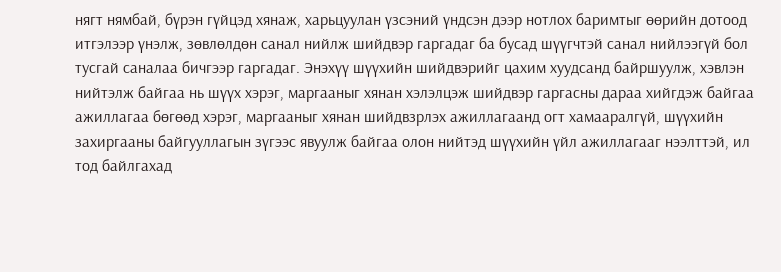нягт нямбай, бүрэн гүйцэд хянаж, харьцуулан үзсэний үндсэн дээр нотлох баримтыг өөрийн дотоод итгэлээр үнэлж, зөвлөлдөн санал нийлж шийдвэр гаргадаг ба бусад шүүгчтэй санал нийлээгүй бол тусгай саналаа бичгээр гаргадаг. Энэхүү шүүхийн шийдвэрийг цахим хуудсанд байршуулж, хэвлэн нийтэлж байгаа нь шүүх хэрэг, маргааныг хянан хэлэлцэж шийдвэр гаргасны дараа хийгдэж байгаа ажиллагаа бөгөөд хэрэг, маргааныг хянан шийдвзрлэх ажиллагаанд огт хамааралгүй, шүүхийн захиргааны байгууллагын зүгээс явуулж байгаа олон нийтэд шүүхийн үйл ажиллагааг нээлттэй, ил тод байлгахад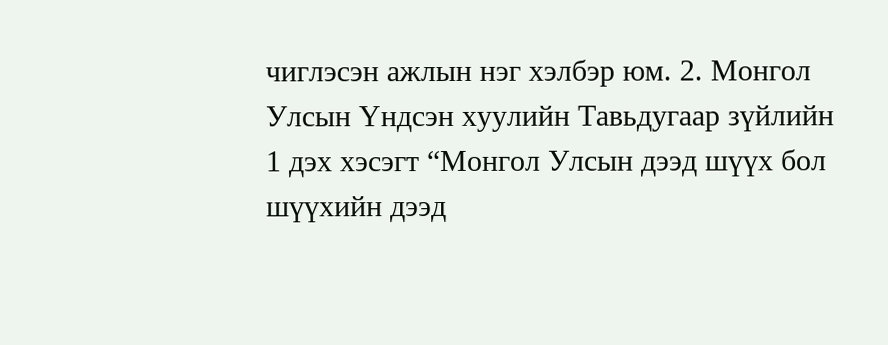чиглэсэн ажлын нэг хэлбэр юм. 2. Монгол Улсын Үндсэн хуулийн Тавьдугаар зүйлийн 1 дэх хэсэгт “Монгол Улсын дээд шүүх бол шүүхийн дээд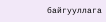байгууллага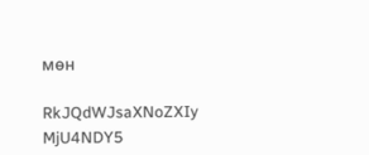мөн

RkJQdWJsaXNoZXIy MjU4NDY5